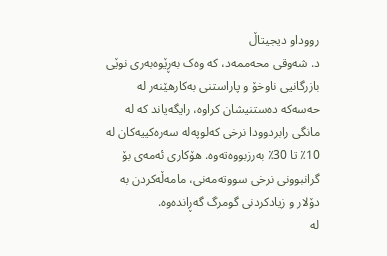رووداو دیجیتاڵ
د. شەوقی محەممەد، کە وەک بەڕێوەبەری نوێی بازرگانیی ناوخۆ و پاراستنی بەکارهێنەر لە حەسەکە دەستنیشان کراوە، رایگەیاند کە لە مانگی رابردوودا نرخی کەلوپەلە سەرەکییەکان لە 10٪ تا 30٪ بەرزبووەتەوە. هۆکاری ئەمەی بۆ گرانبوونی نرخی سووتەمەنی، مامەڵەکردن بە دۆلار و زیادکردنی گومرگ گەڕاندەوە.
لە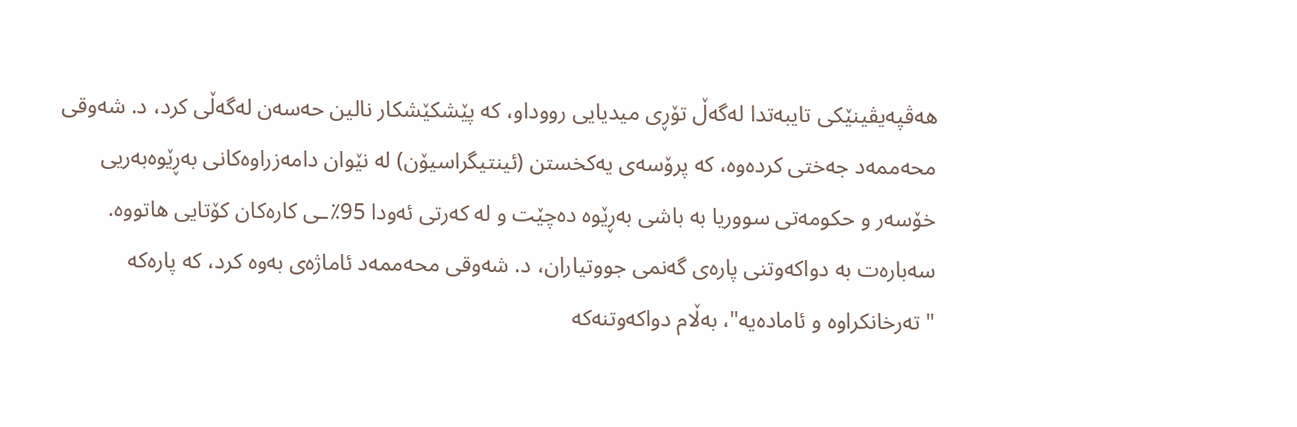هەڤپەیڤینێکی تایبەتدا لەگەڵ تۆڕی میدیایی رووداو، کە پێشکێشکار نالین حەسەن لەگەڵی کرد، د. شەوقی محەممەد جەختی کردەوە، کە پرۆسەی یەکخستن (ئینتیگراسیۆن) لە نێوان دامەزراوەکانی بەڕێوەبەریی خۆسەر و حکومەتی سووریا بە باشی بەڕێوە دەچێت و لە کەرتی ئەودا 95٪ـی کارەکان کۆتایی هاتووە.
سەبارەت بە دواکەوتنی پارەی گەنمی جووتیاران، د. شەوقی محەممەد ئاماژەی بەوە کرد، کە پارەکە "تەرخانکراوە و ئامادەیە"، بەڵام دواکەوتنەکە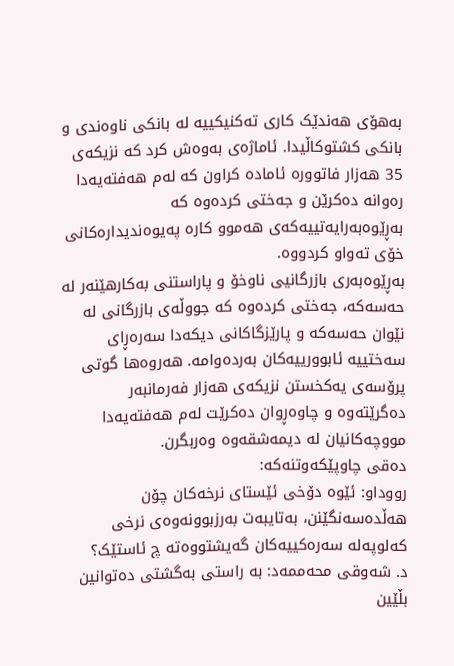بەهۆی هەندێک کاری تەکنیکییە لە بانکی ناوەندی و بانکی کشتوکاڵیدا. ئاماژەی بەوەش کرد کە نزیکەی 35 هەزار فاتوورە ئامادە کراون کە لەم هەفتەیەدا رەوانە دەکرێن و جەختی کردەوە کە بەڕێوەبەرایەتییەکەی هەموو کارە پەیوەندیدارەکانی خۆی تەواو کردووە.
بەڕێوەبەری بازرگانیی ناوخۆ و پاراستنی بەکارهێنەر لە حەسەکە، جەختی کردەوە کە جووڵەی بازرگانی لە نێوان حەسەکە و پارێزگاکانی دیکەدا سەرەڕای سەختییە ئابوورییەکان بەردەوامە. هەروەها گوتی پرۆسەی یەکخستن نزیکەی هەزار فەرمانبەر دەگرێتەوە و چاوەڕوان دەکرێت لەم هەفتەیەدا مووچەکانیان لە دیمەشقەوە وەربگرن.
دەقی چاوپێکەوتنەکە:
رووداو: ئێوە دۆخی ئێستای نرخەکان چۆن هەڵدەسەنگێنن، بەتایبەت بەرزبوونەوەی نرخی کەلوپەلە سەرەکییەکان گەیشتووەتە چ ئاستێک؟
د. شەوقی محەممەد: بە راستی بەگشتی دەتوانین بڵێین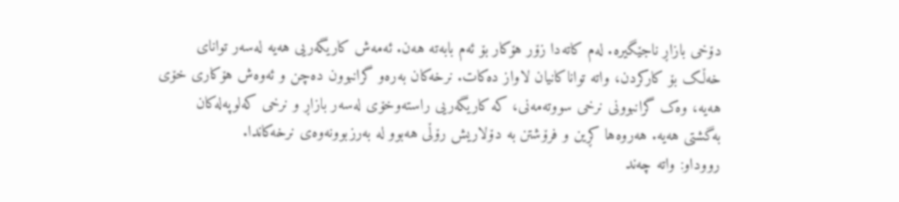دۆخی بازاڕ ناجێگیرە. لەم کاتەدا زۆر هۆکار بۆ ئەم بابەتە هەن. ئەمەش کاریگەریی هەیە لەسەر توانای خەڵک بۆ کارکردن، واتە تواناکانیان لاواز دەکات. نرخەکان بەرەو گرانبوون دەچن و ئەوەش هۆکاری خۆی هەیە، وەک گرانبوونی نرخی سووتەمەنی، کە کاریگەریی راستەوخۆی لەسەر بازاڕ و نرخی کەلوپەلەکان بەگشتی هەیە. هەروەها کڕین و فرۆشتن بە دۆلاریش رۆڵی هەبوو لە بەرزبوونەوەی نرخەکاندا.
رووداو: واتە چەند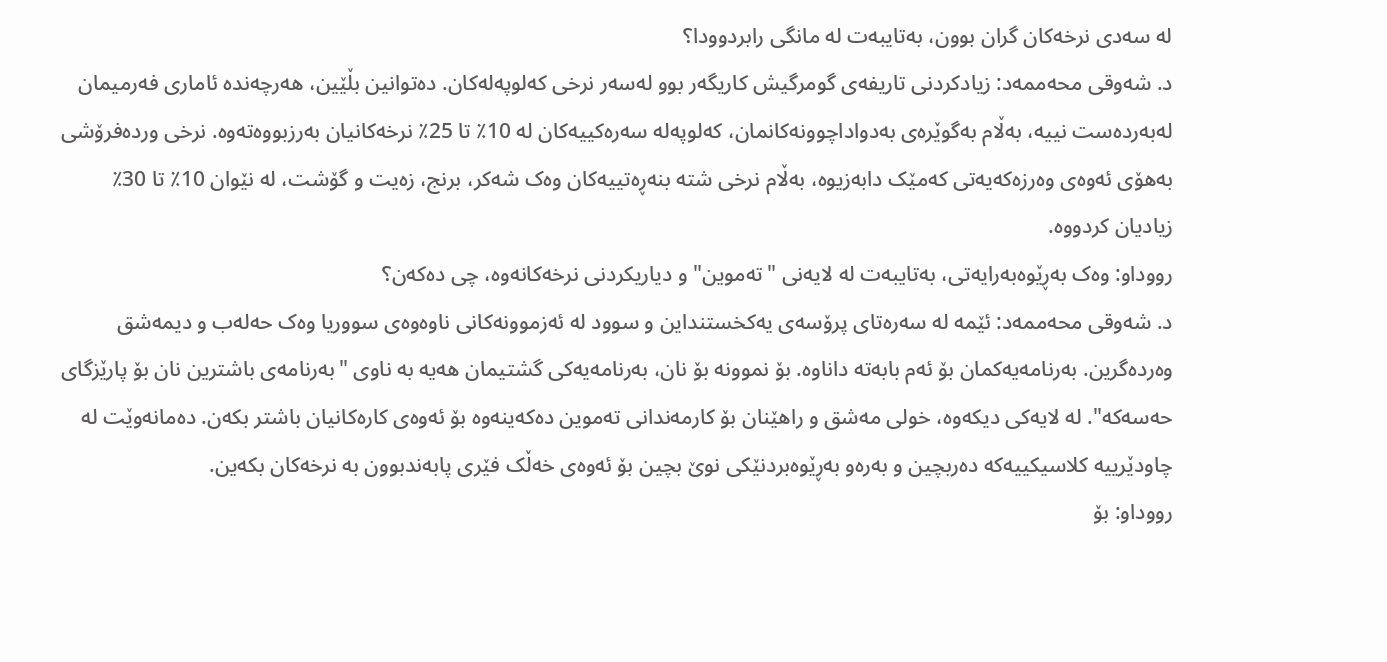لە سەدی نرخەکان گران بوون، بەتایبەت لە مانگی رابردوودا؟
د. شەوقی محەممەد: زیادکردنی تاریفەی گومرگیش کاریگەر بوو لەسەر نرخی کەلوپەلەکان. دەتوانین بڵێین، هەرچەندە ئاماری فەرمیمان لەبەردەست نییە، بەڵام بەگوێرەی بەدواداچوونەکانمان، کەلوپەلە سەرەکییەکان لە 10٪ تا 25٪ نرخەکانیان بەرزبووەتەوە. نرخی وردەفرۆشی بەهۆی ئەوەی وەرزەکەیەتی کەمێک دابەزیوە، بەڵام نرخی شتە بنەڕەتییەکان وەک شەکر، برنج، زەیت و گۆشت، لە نێوان 10٪ تا 30٪ زیادیان کردووە.
رووداو: وەک بەڕێوەبەرایەتی، بەتایبەت لە لایەنی "تەموین" و دیاریکردنی نرخەکانەوە، چی دەکەن؟
د. شەوقی محەممەد: ئێمە لە سەرەتای پرۆسەی یەکخستنداین و سوود لە ئەزموونەکانی ناوەوەی سووریا وەک حەلەب و دیمەشق وەردەگرین. بەرنامەیەکمان بۆ ئەم بابەتە داناوە. بۆ نموونە بۆ نان، بەرنامەیەکی گشتیمان هەیە بە ناوی "بەرنامەی باشترین نان بۆ پارێزگای حەسەکە". لە لایەکی دیکەوە، خولی مەشق و راهێنان بۆ کارمەندانی تەموین دەکەینەوە بۆ ئەوەی کارەکانیان باشتر بکەن. دەمانەوێت لە چاودێرییە کلاسیکییەکە دەربچین و بەرەو بەڕێوەبردنێکی نوێ بچین بۆ ئەوەی خەڵک فێری پابەندبوون بە نرخەکان بکەین.
رووداو: بۆ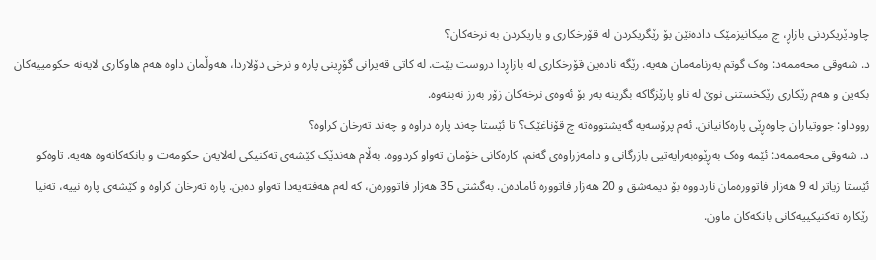چاودێریکردنی بازاڕ، چ میکانیزمێک دادەنێن بۆ رێگریکردن لە قۆرخکاری و یاریکردن بە نرخەکان؟
د. شەوقی محەممەد: وەک گوتم بەرنامەمان هەیە. رێگە نادەین قۆرخکاری لە بازاڕدا دروست بێت. لە کاتی قەیرانی گۆڕینی پارە و نرخی دۆلاردا، هەوڵمان داوە هەم هاوکاری لایەنە حکومییەکان بکەین و هەم رێکاری رێکخستنی نوێ لە ناو پارێزگاکە بگرینە بەر بۆ ئەوەی نرخەکان زۆر بەرز نەبنەوە.
رووداو: جووتیاران چاوەڕێی پارەکانیانن. ئەم پرۆسەیە گەیشتووەتە چ قۆناغێک؟ تا ئێستا چەند پارە دراوە و چەند تەرخان کراوە؟
د. شەوقی محەممەد: ئێمە وەک بەڕێوەبەرایەتیی بازرگانی و دامەزراوەی گەنم، کارەکانی خۆمان تەواو کردووە. بەڵام هەندێک کێشەی تەکنیکی لەلایەن حکومەت و بانکەکانەوە هەیە. تاوەکو ئێستا زیاتر لە 9 هەزار فاتوورەمان ناردووە بۆ دیمەشق و 20 هەزار فاتوورە ئامادەن. بەگشتی 35 هەزار فاتوورەن، کە لەم هەفتەیەدا تەواو دەبن. پارە تەرخان کراوە و کێشەی پارە نییە، تەنیا رێکارە تەکنیکییەکانی بانکەکان ماون.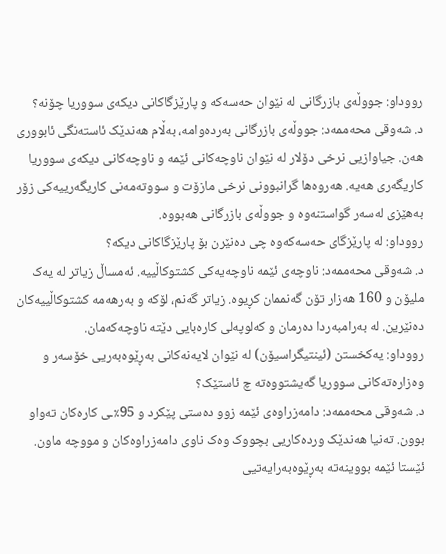رووداو: جووڵەی بازرگانی لە نێوان حەسەکە و پارێزگاکانی دیکەی سووریا چۆنە؟
د. شەوقی محەممەد: جووڵەی بازرگانی بەردەوامە، بەڵام هەندێک ئاستەنگی ئابووری هەن. جیاوازیی نرخی دۆلار لە نێوان ناوچەکانی ئێمە و ناوچەکانی دیکەی سووریا کاریگەری هەیە. هەروەها گرانبوونی نرخی مازۆت و سووتەمەنی کاریگەرییەکی زۆر بەهێزی لەسەر گواستنەوە و جووڵەی بازرگانی هەبووە.
رووداو: لە پارێزگای حەسەکەوە چی دەنێرن بۆ پارێزگاکانی دیکە؟
د. شەوقی محەممەد: ناوچەی ئێمە ناوچەیەکی کشتوکاڵییە. ئەمساڵ زیاتر لە یەک ملیۆن و 160 هەزار تۆن گەنممان کڕیوە. زیاتر گەنم، لۆکە و بەرهەمە کشتوکاڵییەکان دەنێرین. لە بەرامبەردا دەرمان و کەلوپەلی کارەبایی دێتە ناوچەکەمان.
رووداو: یەکخستن (ئینتیگراسیۆن) لە نێوان لایەنەکانی بەڕێوەبەریی خۆسەر و وەزارەتەکانی سووریا گەیشتووەتە چ ئاستێک؟
د. شەوقی محەممەد: دامەزراوەی ئێمە زوو دەستی پێکرد و 95٪ـی کارەکان تەواو بوون. تەنیا هەندێک وردەکاریی بچووک وەک ناوی دامەزراوەکان و مووچە ماون. ئێستا ئێمە بووینەتە بەڕێوەبەرایەتیی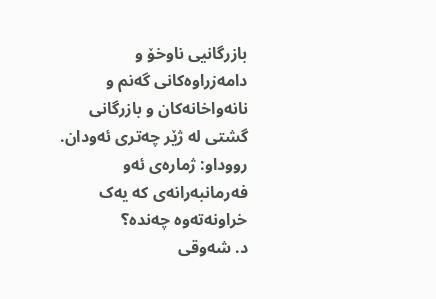بازرگانیی ناوخۆ و دامەزراوەکانی گەنم و نانەواخانەکان و بازرگانی گشتی لە ژێر چەتری ئەودان.
رووداو: ژمارەی ئەو فەرمانبەرانەی کە یەک خراونەتەوە چەندە؟
د. شەوقی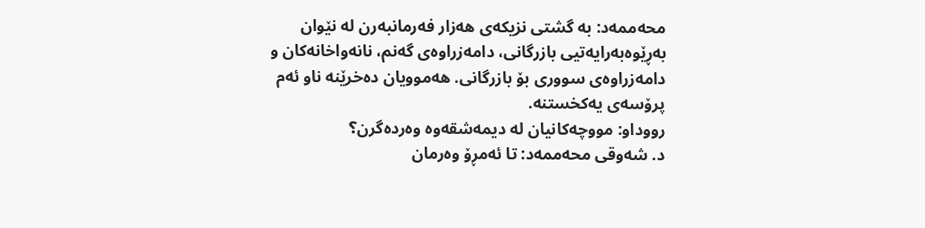محەممەد: بە گشتی نزیکەی هەزار فەرمانبەرن لە نێوان بەڕێوەبەرایەتیی بازرگانی، دامەزراوەی گەنم، نانەواخانەکان و دامەزراوەی سووری بۆ بازرگانی. هەموویان دەخرێنە ناو ئەم پرۆسەی یەکخستنە.
رووداو: مووچەکانیان لە دیمەشقەوە وەردەگرن؟
د. شەوقی محەممەد: تا ئەمڕۆ وەرمان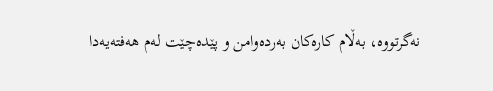نەگرتووە، بەڵام کارەکان بەردەوامن و پێدەچێت لەم هەفتەیەدا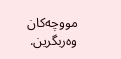مووچەکان وەربگرین.